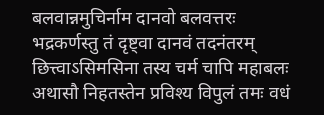बलवान्नमुचिर्नाम दानवो बलवत्तरः
भद्रकर्णस्तु तं दृष्ट्वा दानवं तदनंतरम्
छित्त्वाऽसिमसिना तस्य चर्म चापि महाबलः
अथासौ निहतस्तेन प्रविश्य विपुलं तमः वधं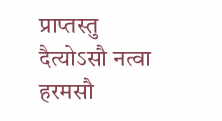प्राप्तस्तु दैत्योऽसौ नत्वा हरमसौ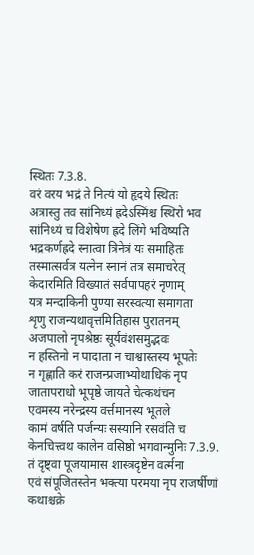स्थितः 7.3.8.
वरं वरय भद्रं ते नित्यं यो हृदये स्थितः
अत्रास्तु तव सांनिध्यं ह्रदेऽस्मिंश्च स्थिरो भव
सांनिध्यं च विशेषेण ह्रदे लिंगे भविष्यति
भद्रकर्णह्रदे स्नात्वा त्रिनेत्रं यः समाहितः
तस्मात्सर्वत्र यत्नेन स्नानं तत्र समाचरेत्
केदारमिति विख्यातं सर्वपापहरं नृणाम्
यत्र मन्दाकिनी पुण्या सरस्वत्या समागता
शृणु राजन्यथावृत्तमितिहास पुरातनम्
अजपालो नृपश्रेष्ठः सूर्यवंशसमुद्भवः
न हस्तिनो न पादाता न चाश्वास्तस्य भूपतेः
न गृह्णाति करं राजन्प्रजाभ्योथाधिकं नृप
जातापराधो भूपृष्ठे जायते चेत्कथंचन
एवमस्य नरेन्द्रस्य वर्त्तमानस्य भूतले
कामं वर्षति पर्जन्यः सस्यानि रसवंति च
केनचित्त्वथ कालेन वसिष्ठो भगवान्मुनिः 7.3.9.
तं दृष्ट्वा पूजयामास शास्त्रदृष्टेन वर्त्मना
एवं संपूजितस्तेन भक्त्या परमया नृप राजर्षीणां कथाश्चक्रे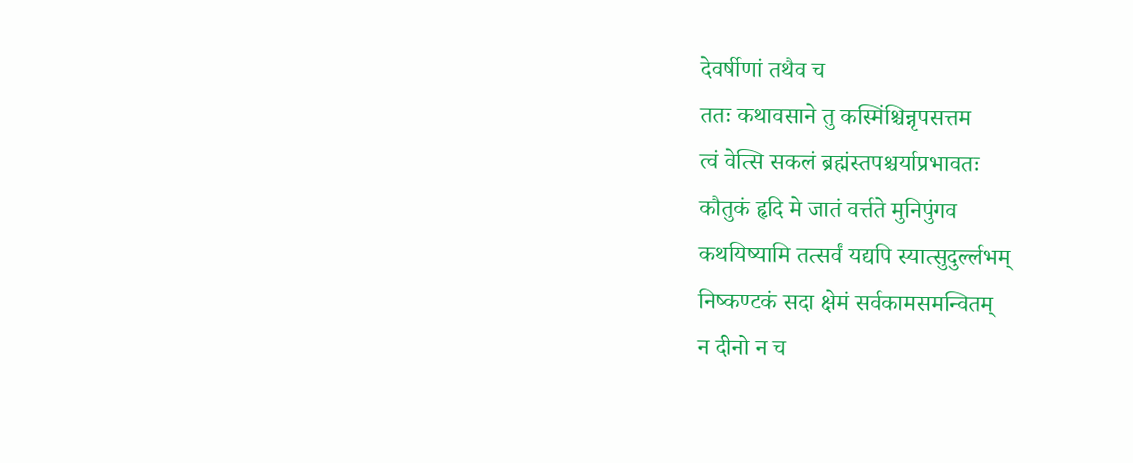देवर्षीणां तथैव च
ततः कथावसाने तु कस्मिंश्चिन्नृपसत्तम
त्वं वेत्सि सकलं ब्रह्मंस्तपश्चर्याप्रभावतः
कौतुकं हृदि मे जातं वर्त्तते मुनिपुंगव
कथयिष्यामि तत्सर्वं यद्यपि स्यात्सुदुर्ल्लभम्
निष्कण्टकं सदा क्षेमं सर्वकामसमन्वितम्
न दीनो न च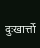दुःखार्त्तो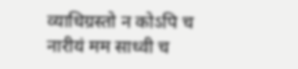व्याधिग्रस्तो न कोऽपि च
नारीयं मम साध्वी च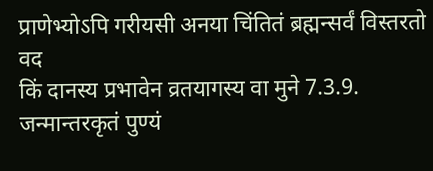प्राणेभ्योऽपि गरीयसी अनया चिंतितं ब्रह्मन्सर्वं विस्तरतो वद
किं दानस्य प्रभावेन व्रतयागस्य वा मुने 7.3.9.
जन्मान्तरकृतं पुण्यं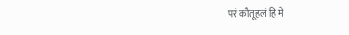परं कौतूहलं हि मे